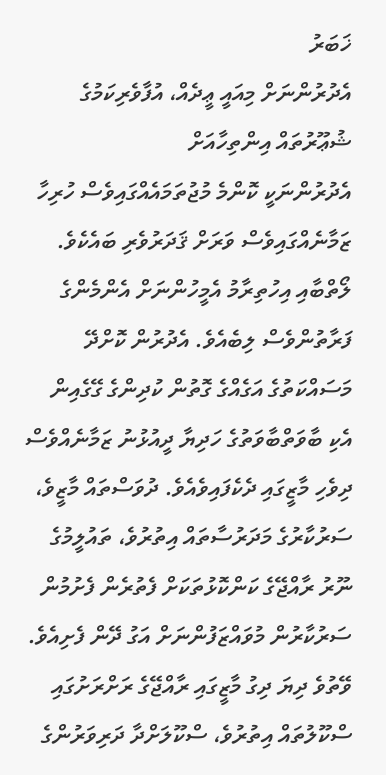ޚަބަރު
އެދުރުންނަށް މިއައީ ޢީދެއް، އުފާވެރިކަމުގެ ޝުޢޫރުތައް އިންތިހާއަށް
އެދުރުންނަކީ ކޮންމެ މުޖުތަމައެއްގައިވެސް ހުރިހާ ޒަމާނެއްގައިވެސް ވަރަށް ޤަދަރުވެރި ބައެކެވެ. ލޯތްބާއި އިހުތިރާމު އެމީހުންނަށް އެންމެންގެ ފަރާތުންވެސް ލިބެއެވެ. އެދުރުން ކޮށްދޭ މަސައްކަތުގެ އަގެއްގެ ގޮތުން ކުދިންގެ ގޭގެއިން އެކި ބާވަތްބާވަތުގެ ހަދިޔާ ދީއުޅުނު ޒަމާނެއްވެސް ދިވެހި މާޒީގައި ދެކެފައިވެއެވެ. ދުވަސްތައް މާޒީވެ، ސަރުކާރުގެ މަދަރުސާތައް އިތުރުވެ، ތައުލީމުގެ ނޫރު ރާއްޖޭގެ ކަންކޮޅުތަކަށް ފެތުރެން ފެށުމުން ސަރުކާރުން މުވައްޒަފުންނަށް އަގު ދޭން ފެށިއެވެ.
ވޭތުވެ ދިޔަ ދިގު މާޒީގައި ރާއްޖޭގެ ރަށްރަށުގައި ސްކޫލުތައް އިތުރުވެ، ސްކޫލަށްދާ ދަރިވަރުންގެ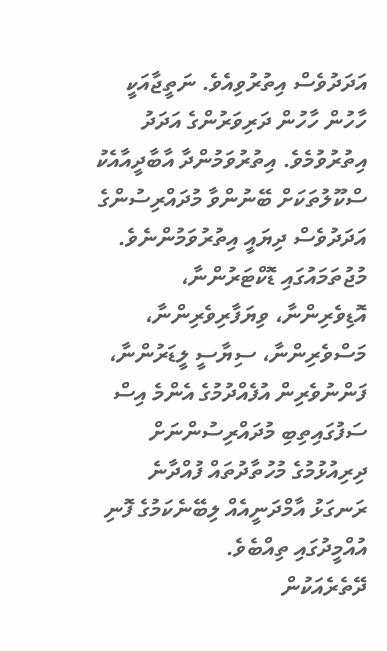އަދަދުވެސް އިތުރުވިއެވެ. ނަތީޖާއަކީ ހާހުން ހާހުން ދަރިވަރުންގެ އަދަދު އިތުރުވުމެވެ. އިތުރުވަމުންދާ އާބާދީއާއެކު ސްކޫލުތަކަށް ބޭނުންވާ މުދައްރިސުންގެ އަދަދުވެސް ދިޔައީ އިތުރުވަމުންނެވެ. މުޖުތަމައުގައި ޑޮކްޓަރުންނާ، އޮޑިވެރިންނާ، ވިޔަފާރިވެރިންނާ، މަސްވެރިންނާ، ސިޔާސީ ލީޑަރުންނާ، ފަންނުވެރިން އުފެއްދުމުގެ އެންމެ އިސް ސަފުގައިތިބި މުދައްރިސުންނަށް ދިރިއުޅުމުގެ މުހުތާދުތައް ފުއްދާނެ ރަނގަޅު އާމްދަނީއެއް ލިބޭނެކަމުގެ ފޮނި އުއްމީދުގައި ތިއްބެވެ.
ދޭތެރެއަކުން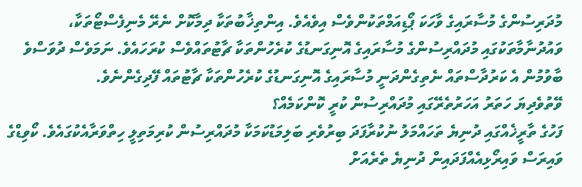މުދަރިސުންގެ މުސާރައިގެ ވާހަކަ ޕޯޑިއަމްތަކުންވެސް އިވެއެވެ. އިންތިޚާބުތަކާ ދިމާކޮށް ނެރޭ މެނިފެސްޓޯތަކާ، ވައުދުނާމާތަކުގައި މުދައްރިސުންގެ މުސާރައިގެ އޮނިގަނޑުގެ ކުރެހުންތަކާ ޗާޓުތައްވެސް ކުރަހައެވެ. ނަމަވެސް ދުވަސްވެ ބާވުމުން އެ ކަރުދާސްތައް ނެތިގެންދަނީ މުސާރައިގެ އޮނިގަނޑުގެ ކުރެހުންތަކާ ޗާޓުތައް ފޭދިގެންނެވެ.
ވޭތުވެދިޔަ ހަތަރު އަހަރުތެރޭގައި މުދައްރިސުން ކުރީ ކޮންކަމެއް؟
ފަހުގެ ތާރީޚެއްގައި ދުނިޔެ ތަހައްމަލު ނުކުރާފަދަ ބިރުވެރި ބަލިމަޑުކަމަކާ މުދައްރިސުން ކުރިމަތިލީ ހިތްވަރާއެކުގައެވެ. ކޯވިޑްގެ ވައިރަސް ވައިރޯޅިއެއްފަދައިން ދުނިޔެ ތެރެއަށް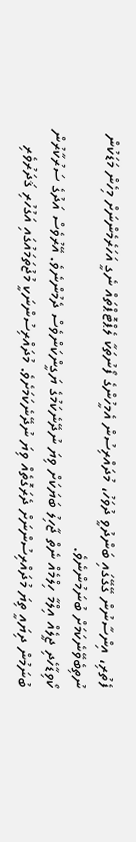ފެތުރި، އިންސާނުން ގޭގޭގައި ބަންދުވީ ދުވަހު، މުދައްރިސުން އެމީހުންގެ ފޯނުތަކާ ލެޕްޓޮޕްތައް ނެގީ އަހަރެމެންނަށް މިހެން މަޑަކުން ނުތިބެވޭނެކަމަށް ބުނަމުންނެވެ.
ކޯވިޑާހެދި ޖީލެއް އިލްމާ ހިލްމެއް ނެތް ޖާހިލު ބަޔަކަށް ވިޔަ ނުދޭނެކަމުގެ ޔަގީންކަންވެސް ދެމުންނެވެ. އޭރުވެސް އަދުގެ ސަރުކާރުން ބުނަމުން ދިޔައީ ތިޔަ މުދައްރިސުންނަށް ދެރަގޮތެއް ވިޔަ ނުދޭނެކަމަށެވެ. މުދައްރިސުންނަކީ މުޖުތަމައުގައި އަގުހުރި ޤަދަރުވެރި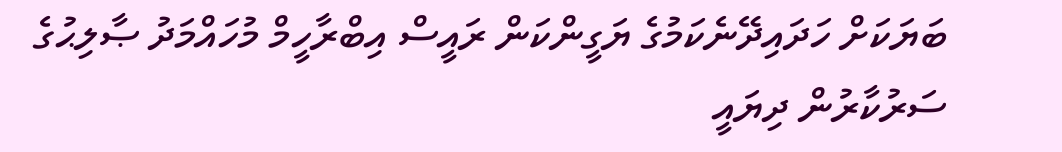ބަޔަކަށް ހަދައިދޭނެކަމުގެ ޔަގީންކަން ރައީސް އިބްރާހީމް މުހައްމަދު ޞާލިޙުގެ ސަރުކާރުން ދިޔައީ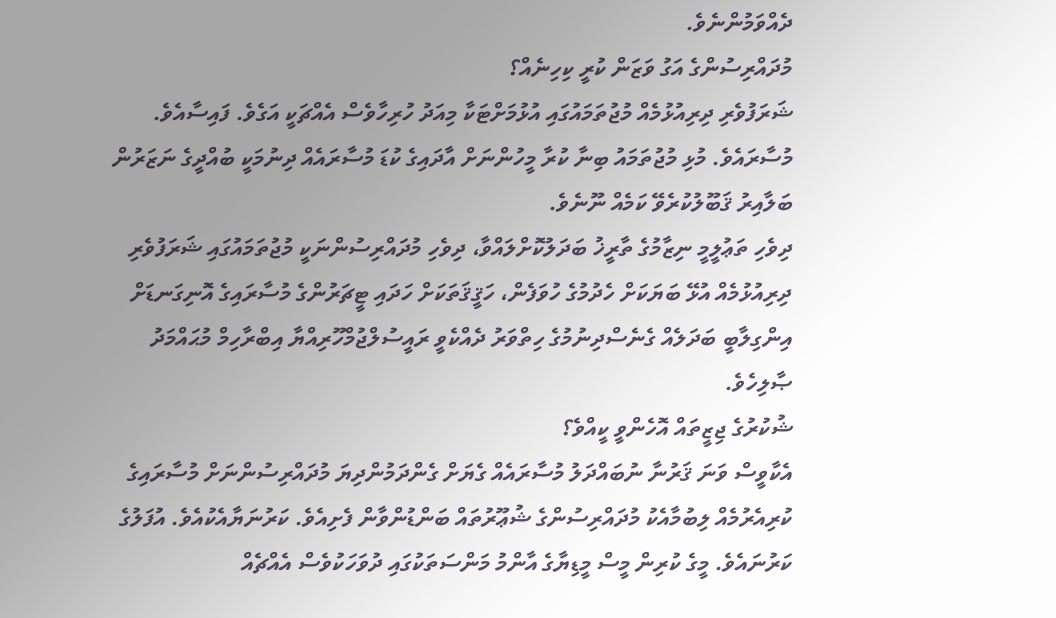ދެއްވަމުންނެވެ.
މުދައްރިސުންގެ އަގު ވަޒަން ކުރީ ކިހިނެއް؟
ޝަރަފުވެރި ދިރިއުޅުމެއް މުޖުތަމައުގައި އުޅުމަށްޓަކާ މިއަދު ހުރިހާވެސް އެއްޗަކީ އަގެވެ. ފައިސާއެވެ. މުސާރައެވެ. މުޅި މުޖުތަމައު ބިނާ ކުރާ މީހުންނަށް އާދައިގެ ކުޑަ މުސާރައެއް ދިނުމަކީ ބުއްދީގެ ނަޒަރުން ބަލާއިރު ޤަބޫލުކުރެވޭ ކަމެއް ނޫނެވެ.
ދިވެހި ތަޢުލީމީ ނިޒާމުގެ ތާރީޚު ބަދަލުކޮށްލައްވާ، ދިވެހި މުދައްރިސުންނަކީ މުޖުތަމައުގައި ޝަރަފުވެރި ދިރިއުޅުމެއް އުޅޭ ބަޔަކަށް ހެދުމުގެ ހުވަފެން، ހަޤީޤަތަކަށް ހަދައި ޓީޗަރުންގެ މުސާރައިގެ އޮނިގަނޑަށް އިންގިލާބީ ބަދަލެއް ގެނެސްދިނުމުގެ ހިތްވަރު ދެއްކެވީ ރައީސުލްޖުމްހޫރިއްޔާ އިބްރާހިމް މުޙައްމަދު ޞާލިހެވެ.
ޝުކުރުގެ ޖިޒީތައް އޮހެންވީ ކީއްވެ؟
އެކާވީސް ވަނަ ޤަރުނާ ނުބައްދަލު މުސާރައެއް ގެޔަށް ގެންދަމުންދިޔަ މުދައްރިސުންނަށް މުސާރައިގެ ކުރިއެރުމެއް ލިބުމާއެކު މުދައްރިސުންގެ ޝުޢޫރުތައް ބަންޑުންވާން ފެށިއެވެ. ކަރުނަޔާއެކުއެވެ. އުފަލުގެ ކަރުނައެވެ. މީގެ ކުރިން މީސް މީޑިޔާގެ އާންމު މަންސަތަކުގައި ދުވަހަކުވެސް އެއްޗެއް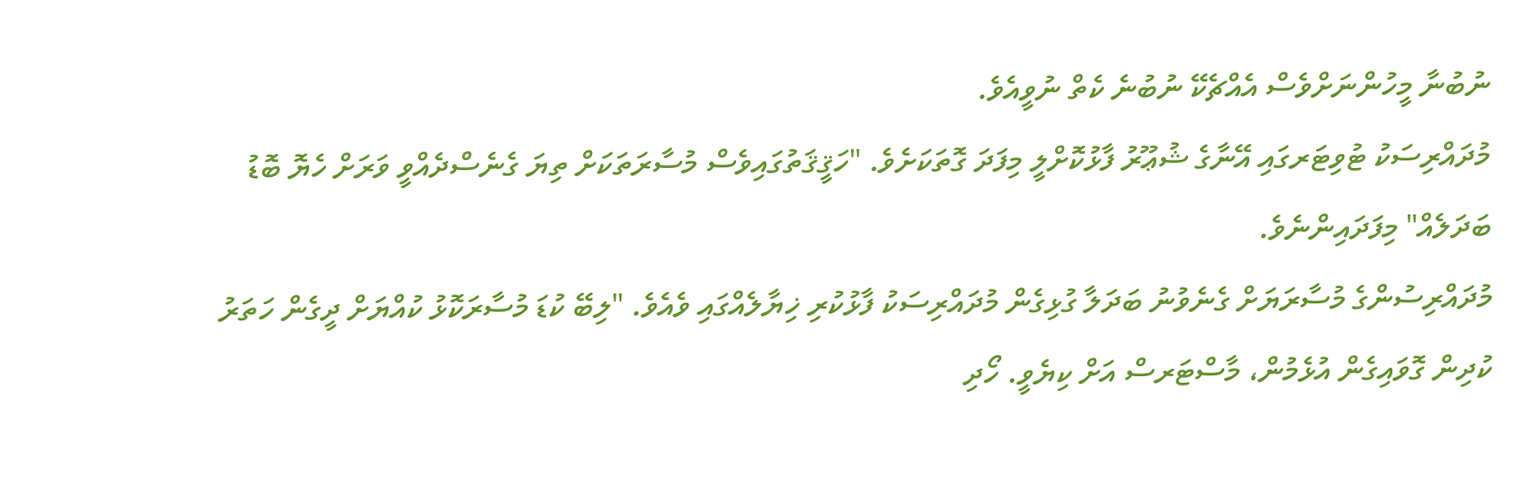ނުބުނާ މީހުންނަށްވެސް އެއްޗެކޭ ނުބުނެ ކެތް ނުވީއެވެ.
މުދައްރިސަކު ޓުވިޓަރގައި އޭނާގެ ޝުޢޫރު ފާޅުކޮށްލީ މިފަދަ ގޮތަކަށެވެ. "ހަޤީޤަތުގައިވެސް މުސާރަތަކަށް ތިޔަ ގެނެސްދެއްވީ ވަރަށް ހެޔޮ ބޮޑު ބަދަލެއް" މިފަދައިންނެވެ.
މުދައްރިސުންގެ މުސާރަޔަށް ގެނެވުނު ބަދަލާ ގުޅިގެން މުދައްރިސަކު ފާޅުކުރި ޚިޔާލެއްގައި ވެއެވެ. "ލިބޭ ކުޑަ މުސާރަކޮޅު ކުއްޔަށް ދީގެން ހަތަރު ކުދިން ގޮވައިގެން އުޅެމުން، މާސްޓަރސް އަށް ކިޔެވީ. ހޯދި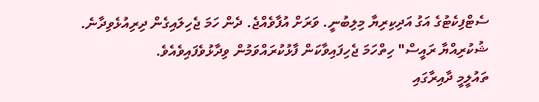ސެޓްފިކެޓުގެ އަގު އަދިކިރިޔާ މިލިބުނީ. ވަރަށް އުފާވެއްޖެ. ދެން ހަމަ ޖެހިލައިގެން ދިރިއުޅެވިދާނެ. ޝުކުރިއްޔާ ރައީސް" ހިތްހަމަ ޖެހިފައިވާކަން ފާޅުކުރައްވަމުން ވިދާޅުވެފައިވެއެވެ.
ތައުލީމީ ދާއިރާގައި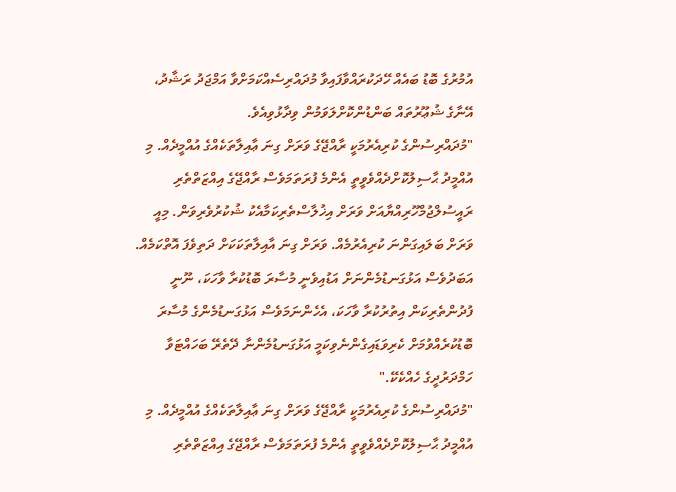އުމުރުގެ ބޮޑު ބައެއް ހޭދަކުރައްވާފައިވާ މުދައްރިސެއްކަމަށްވާ އަމްޖަދު ރަޝާދު، އޭނާގެ ޝުޢޫރުތައް ބަންޑުންކޮށްލަވަމުން ވިދާޅުވިއެވެ.
"މުދައްރިސުންގެ ކުރިއެރުމަކީ ރާއްޖޭގެ ވަރަށް ގިނަ ޢާއިލާތަކެއްގެ އުއްމީދެއް. މި އުއްމީދު ޙާސިލުކޮށްދެއްވެވީތީ އެންމެ ފުރަތަމަވެސް ރާއްޖޭގެ އިއްޒަތްތެރި ރައީސުލްޖުމްހޫރިއްޔާއަށް ވަރަށް އިޚުލާސްތެރިކަމާއެކު ޝުކުރުވެރިވަން. މިއީ ވަރަށް ބަލައިގަންނަ ކުރިއެރުމެއް. ވަރަށް ގިނަ އާއިލާތަކަކަށް ދަތިވެފަ އޮތްކަމެއް. އަބަދުވެސް އަޅުގަނޑުމެންނަށް އަޑުއިވެނީ މުސާރަ ބޮޑުކުރާ ވާހަކަ، ނޫނީ ފުދުންތެރިކަން އިތުރުކުރާ ވާހަކަ، އެހެންނަމަވެސް އަޅުގަނޑުމެންގެ މުސާރަ ބޮޑުކުރެއްވުމަށް ކެރިވަޑައިގެންނެވިކަމީ އަޅުގަނޑުމެންނާ ދޭތެރޭ ބަހައްޓަވާ ހަމްދަރުދީގެ ހެއްކެކޭ."
"މުދައްރިސުންގެ ކުރިއެރުމަކީ ރާއްޖޭގެ ވަރަށް ގިނަ ޢާއިލާތަކެއްގެ އުއްމީދެއް. މި އުއްމީދު ޙާސިލުކޮށްދެއްވެވީތީ އެންމެ ފުރަތަމަވެސް ރާއްޖޭގެ އިއްޒަތްތެރި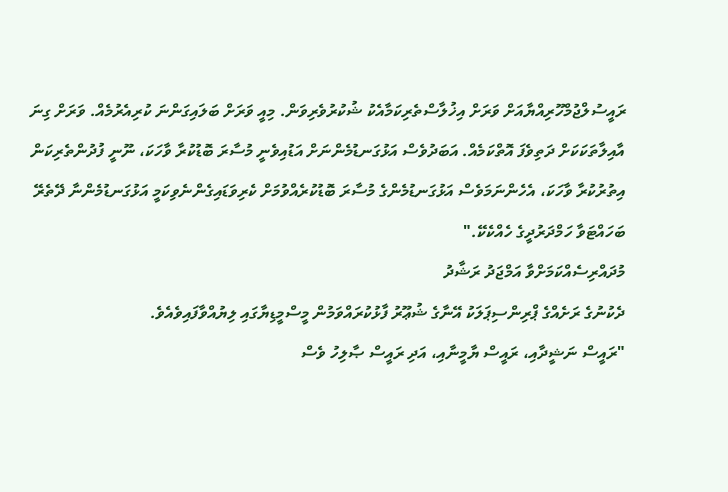ރައީސުލްޖުމްހޫރިއްޔާއަށް ވަރަށް އިޚުލާސްތެރިކަމާއެކު ޝުކުރުވެރިވަން. މިއީ ވަރަށް ބަލައިގަންނަ ކުރިއެރުމެއް. ވަރަށް ގިނަ އާއިލާތަކަކަށް ދަތިވެފަ އޮތްކަމެއް. އަބަދުވެސް އަޅުގަނޑުމެންނަށް އަޑުއިވެނީ މުސާރަ ބޮޑުކުރާ ވާހަކަ، ނޫނީ ފުދުންތެރިކަން އިތުރުކުރާ ވާހަކަ، އެހެންނަމަވެސް އަޅުގަނޑުމެންގެ މުސާރަ ބޮޑުކުރެއްވުމަށް ކެރިވަޑައިގެންނެވިކަމީ އަޅުގަނޑުމެންނާ ދޭތެރޭ ބަހައްޓަވާ ހަމްދަރުދީގެ ހެއްކެކޭ."
މުދައްރިސެއްކަމަށްވާ އަމްޖަދު ރަޝާދު
ދެކުނުގެ ރަށެއްގެ ޕްރިންސިޕަލަކު އޭނާގެ ޝުޢޫރު ފާޅުކުރައްވަމުން މީސްމީޑިޔާގައި ލިޔުއްވާފައިވެއެވެ.
"ރައީސް ނަޝީދާއި، ރައީސް ޔާމީނާއި، އަދި ރައީސް ޞާލިހު ވެސް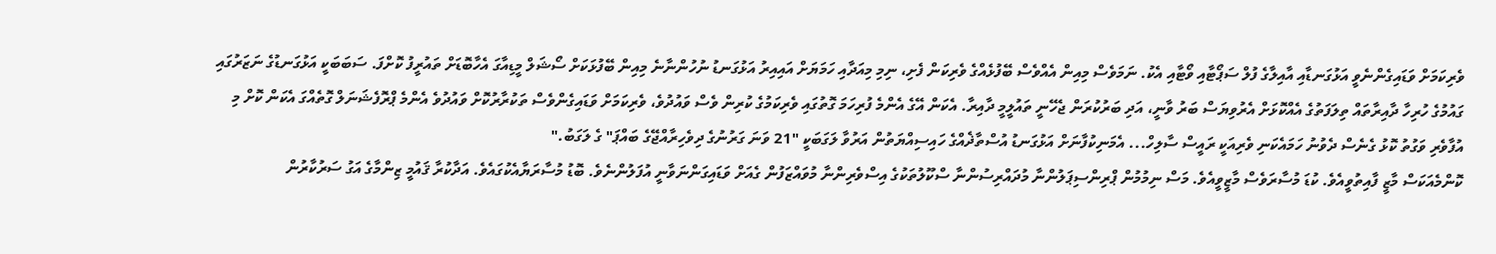ވެރިކަމަށް ވަޑައިގެންނެވީ އަޅުގަނޑާއި އާއިލާގެ ފުލް ސަޕޯޓާއި ވޯޓާއި އެކު. ނަމަވެސް މިއިން އެއްވެސް ބޭފުޅެއްގެ ވެރިކަން ފެށި، ނިމި މިއަދާއި ހަމަޔަށް އައިއިރު އަޅުގަނޑު ނުހުންނާނެ މިއިން ބޭފުޅަކަށް ސޯޝަލް މީޑިއާގަ އެހާބޮޑަށް ތައުރީފު ކޮށްފަ. ސަބަބަކީ އަޅުގަނޑުގެ ނަޒަރުގައި ގައުމުގެ ހުރިހާ ދާއިރާތައް ތިލަފަތުގެ އެއްކޮޅަށް އެރުވިޔަސް ބަރު ވާނީ، އަދި ބަރުކުރަން ޖެހޭނީ ތައުލީމީ ދާއިރާ. އެކަން އޭގެ އެންމެ ފުރިހަމަ ގޮތުގައި ވެރިކަމުގެ ކުރިން ވެސް ވައުދުވެ، ވެރިކަމަށް ވަޑައިގެންވެސް ތަކުރާރުކޮށް ވައުދުވެ އެންމެ ޕްރޮފެޝަނަލް ގޮތެއްގަ އެކަން ކޮށް މި އުފާވެރި ވަގުތު ކޮޅު ގެނެސް ދެވުނު ހަމައެކަނި ވެރިއަކީ ރައީސް ސާލިހް... އެމަނިކުފާނަށް އަޅުގަނޑު އުސްތާޛެއްގެ ހައިސިއްޔަތުން އަރުވާ ލަގަބަކީ "21 ވަނަ ގަރުނުގެ ދިވެހިރާއްޖޭގެ ބައްޕަ" ގެ ލަގަބު."
ކޮންމެއަކަސް މާޒީ ފާއިތުވީއެވެ. ކުޑަ މުސާރަވެސް މާޒީވީއެވެ. މަސް ނިމުމުން ޕްރިންސިޕަލުންނާ މުދައްރިސުންނާ ސްކޫލުތަކުގެ އިސްވެރިންނާ މުވައްޒަފުން ގެއަށް ވަޑައިގަންނަވާނީ އުފަލުންނެވެ. ބޮޑު މުސާރަޔާއެކުގައެވެ. އަދާކުރާ ޤައުމީ ޒިންމާގެ އަގު ސަރުކާރުން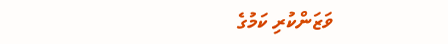ވަޒަންކުރި ކަމުގެ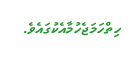ހިތްހަމަޖެހުމާއެކުގައެވެ.